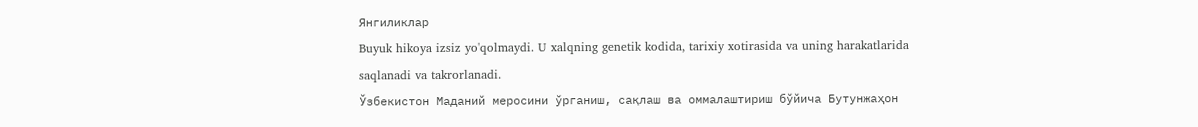Янгиликлар
Buyuk hikoya izsiz yo'qolmaydi. U xalqning genetik kodida, tarixiy xotirasida va uning harakatlarida saqlanadi va takrorlanadi.
Ўзбекистон Маданий меросини ўрганиш, сақлаш ва оммалаштириш бўйича Бутунжаҳон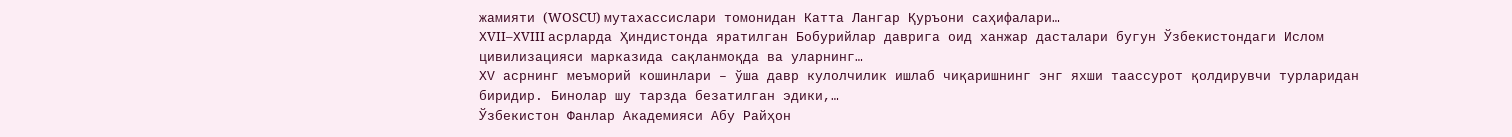жамияти (WOSCU) мутахассислари томонидан Катта Лангар Қуръони саҳифалари…
ХVII–ХVIII асрларда Ҳиндистонда яратилган Бобурийлар даврига оид ханжар дасталари бугун Ўзбекистондаги Ислом цивилизацияси марказида сақланмоқда ва уларнинг…
ХV асрнинг меъморий кошинлари – ўша давр кулолчилик ишлаб чиқаришнинг энг яхши таассурот қолдирувчи турларидан биридир. Бинолар шу тарзда безатилган эдики,…
Ўзбекистон Фанлар Академияси Абу Райҳон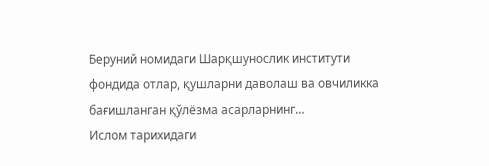Беруний номидаги Шарқшунослик институти фондида отлар, қушларни даволаш ва овчиликка бағишланган қўлёзма асарларнинг…
Ислом тарихидаги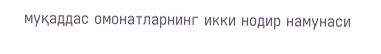муқаддас омонатларнинг икки нодир намунаси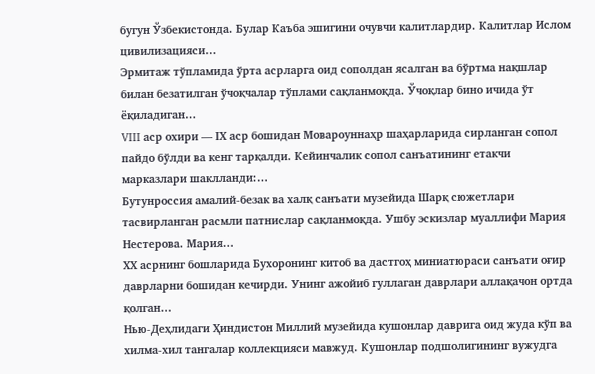бугун Ўзбекистонда. Булар Каъба эшигини очувчи калитлардир. Калитлар Ислом цивилизацияси…
Эрмитаж тўпламида ўрта асрларга оид сополдан ясалган ва бўртма нақшлар билан безатилган ўчоқчалар тўплами сақланмоқда. Ўчоқлар бино ичида ўт ёқиладиган…
VIII аср охири — IХ аср бошидан Мовароуннаҳр шаҳарларида сирланган сопол пайдо бўлди ва кенг тарқалди. Кейинчалик сопол санъатининг етакчи марказлари шаклланди:…
Бутунроссия амалий-безак ва халқ санъати музейида Шарқ сюжетлари тасвирланган расмли патнислар сақланмоқда. Ушбу эскизлар муаллифи Мария Нестерова. Мария…
ХХ асрнинг бошларида Бухоронинг китоб ва дастгоҳ миниатюраси санъати оғир даврларни бошидан кечирди. Унинг ажойиб гуллаган даврлари аллақачон ортда қолган…
Нью-Деҳлидаги Ҳиндистон Миллий музейида кушонлар даврига оид жуда кўп ва хилма-хил тангалар коллекцияси мавжуд. Кушонлар подшолигининг вужудга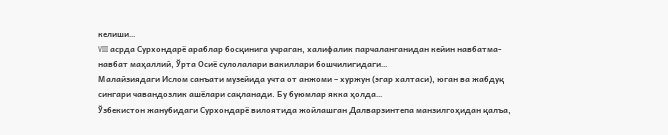келиши…
VIII асрда Сурхондарё араблар босқинига учраган, халифалик парчаланганидан кейин навбатма-навбат маҳаллий, Ўрта Осиё сулолалари вакиллари бошчилигидаги…
Малайзиядаги Ислом санъати музейида учта от анжоми – хуржун (эгар халтаси), юган ва жабдуқ сингари чавандозлик ашёлари сақланади. Бу буюмлар якка ҳолда…
Ўзбекистон жанубидаги Сурхондарё вилоятида жойлашган Далварзинтепа манзилгоҳидан қалъа,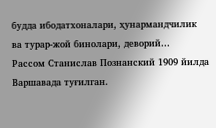будда ибодатхоналари, ҳунармандчилик ва турар-жой бинолари, деворий…
Рассом Станислав Познанский 1909 йилда Варшавада туғилган.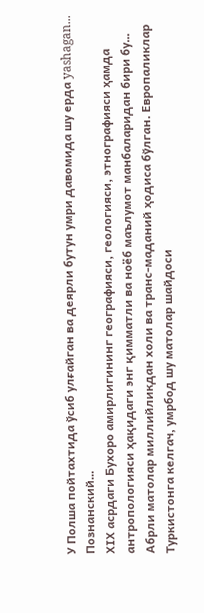У Полша пойтахтида ўсиб улғайган ва деярли бутун умри давомида шу ерда yashagan... Познанский…
ХIХ асрдаги Бухоро амирлигининг географияси, геологияси, этнографияси ҳамда антропологияси ҳақидаги энг қимматли ва ноёб маълумот манбаларидан бири бу…
Абрли матолар миллийликдан холи ва транс-маданий ҳодиса бўлган. Европаликлар Туркистонга келгач, умрбод шу матолар шайдоси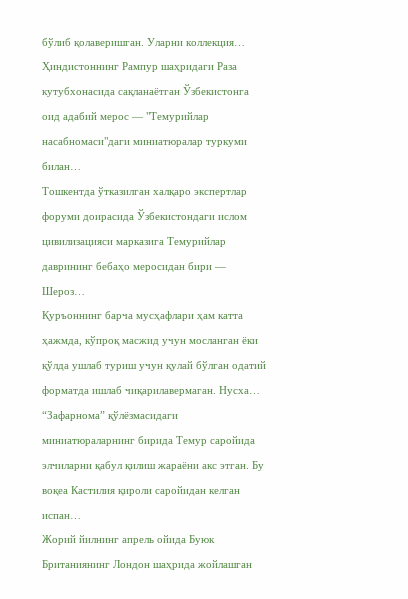бўлиб қолаверишган. Уларни коллекция…
Ҳиндистоннинг Рампур шаҳридаги Раза кутубхонасида сақланаётган Ўзбекистонга оид адабий мерос — "Темурийлар насабномаси"даги миниатюралар туркуми билан…
Тошкентда ўтказилган халқаро экспертлар форуми доирасида Ўзбекистондаги ислом цивилизацияси марказига Темурийлар даврининг бебаҳо меросидан бири — Шероз…
Қуръоннинг барча мусҳафлари ҳам катта ҳажмда, кўпроқ масжид учун мосланган ёки қўлда ушлаб туриш учун қулай бўлган одатий форматда ишлаб чиқарилавермаган. Нусха…
“Зафарнома” қўлёзмасидаги миниатюраларнинг бирида Темур саройида элчиларни қабул қилиш жараёни акс этган. Бу воқеа Кастилия қироли саройидан келган испан…
Жорий йилнинг апрель ойида Буюк Британиянинг Лондон шаҳрида жойлашган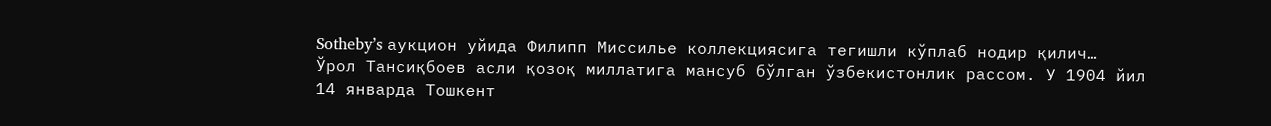Sotheby’s аукцион уйида Филипп Мисcилье коллекциясига тегишли кўплаб нодир қилич…
Ўрол Тансиқбоев асли қозоқ миллатига мансуб бўлган ўзбекистонлик рассом. У 1904 йил 14 январда Тошкент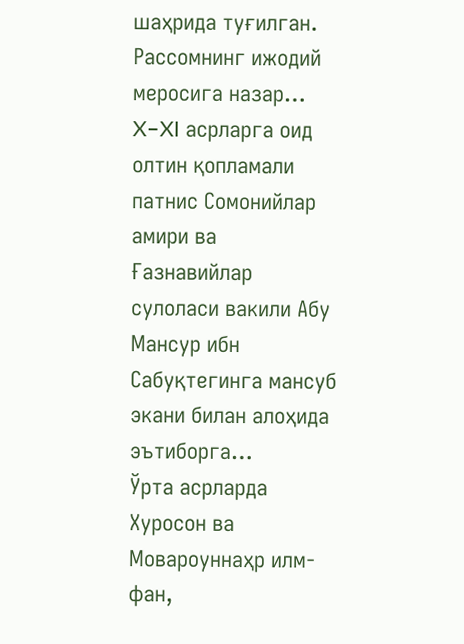шаҳрида туғилган. Рассомнинг ижодий меросига назар…
X–XI асрларга оид олтин қопламали патнис Сомонийлар амири ва Ғазнавийлар сулоласи вакили Абу Мансур ибн Сабуқтегинга мансуб экани билан алоҳида эътиборга…
Ўрта асрларда Хуросон ва Мовароуннаҳр илм-фан,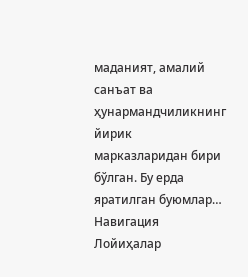маданият, амалий санъат ва ҳунармандчиликнинг йирик марказларидан бири бўлган. Бу ерда яратилган буюмлар…
Навигация
Лойиҳалар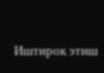Иштирок этиш